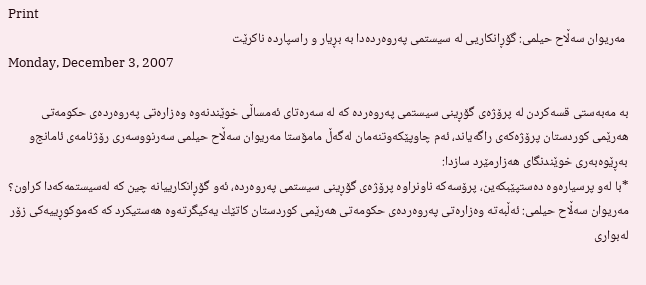Print
 مه‌ریوان سه‌ڵاح حیلمی‌: گۆڕانكاریی‌ له‌ سیستمی‌ په‌روه‌رده‌دا به‌ بڕیار ‌و راسپارده‌ ناكرێت
Monday, December 3, 2007

به‌ مه‌به‌ستی‌ قسه‌كردن له‌ پرۆژه‌ی‌ گۆڕینی‌ سیستمی‌ په‌روه‌رده‌ كه‌ له‌ سه‌ره‌تای‌ ئه‌مساڵی‌ خوێندنه‌وه‌ وه‌زاره‌تی‌ په‌روه‌رده‌ی‌ حكومه‌تی‌ هه‌رێمی‌ كوردستان پرۆژه‌كه‌ی‌ راگه‌یاند، ئه‌م چاوپێكه‌وتنه‌مان له‌گه‌ڵ‌ مامۆستا مه‌ریوان سه‌ڵاح حیلمی‌ سه‌رنووسه‌ری‌ رۆژنامه‌ی‌ ئامانج‌و به‌ڕێوه‌به‌ری‌ خوێندنگای‌ هه‌زارمێرد سازدا:
*با له‌و پرسیاره‌وه‌ ده‌ستپێبكه‌ین، پرۆسه‌كه‌ ناونراوه‌ پرۆژه‌ی‌ گۆڕینی‌ سیستمی‌ په‌روه‌رده‌، ئه‌و گۆڕانكارییانه‌ چین كه‌ له‌سیستمه‌كه‌دا كراون؟
مه‌ریوان سه‌ڵاح حیلمی‌: ئه‌ڵبه‌ته‌ وه‌زاره‌تی‌ په‌روه‌رده‌ی‌ حكومه‌تی‌ هه‌رێمی‌ كوردستان كاتێك یه‌كیگرته‌وه‌ هه‌ستیكرد كه‌ كه‌موكوڕییه‌كی‌ زۆر له‌بواری‌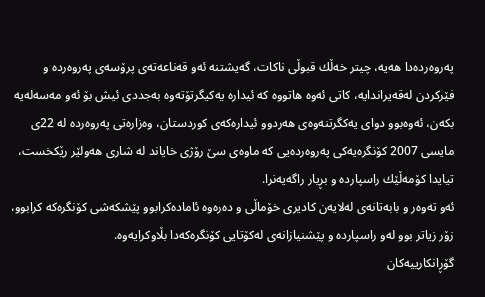په‌روه‌رده‌دا هه‌یه‌، چیتر خه‌ڵك قبوڵی‌ ناكات، گه‌یشتنه‌ ئه‌و قه‌ناعه‌ته‌ی‌ پرۆسه‌ی‌ په‌روه‌رده‌ ‌و فێركردن له‌قه‌یراندایه‌، كاتی‌ ئه‌وه‌ هاتووه‌ كه‌ ئیداره‌ یه‌كیگرتۆته‌وه‌ به‌جددی‌ ئیش بۆ ئه‌و مه‌سه‌له‌یه‌ بكه‌ن، ئه‌وه‌بوو دوای‌ یه‌كگرتنه‌وه‌ی‌ هه‌ردوو ئیداره‌كه‌ی‌ كوردستان، وه‌زاره‌تی‌ په‌روه‌رده‌ له‌ 22ی‌ مایسی‌ 2007 كۆنگره‌یه‌كی‌ په‌روه‌رده‌یی‌ كه‌ ماوه‌ی‌ سێ‌ رۆژی‌ خایاند له‌ شاری‌ هه‌ولێر رێكخست، تیایدا كۆمه‌ڵێك راسپارده‌ ‌و بڕیار راگه‌یه‌نرا.
ئه‌و ته‌وه‌ر ‌و بابه‌تانه‌ی‌ له‌لایه‌ن كادیری‌ خۆماڵی‌ ‌و ده‌ره‌وه‌ ئاماده‌كرابوو پێشكه‌شی‌ كۆنگره‌كه‌ كرابوو، زۆر زیاتر بوو له‌و راسپارده‌ ‌و پێشنیازانه‌ی‌ له‌كۆتایی‌ كۆنگره‌كه‌دا بڵاوكرایه‌وه‌.
گۆڕانكارییه‌كان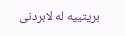بریتییه‌ له‌ لابردنی‌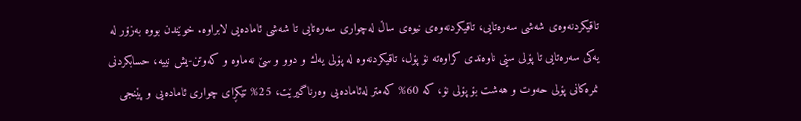تاقیكردنه‌وه‌ی‌ شه‌شی‌ سه‌ره‌تایی‌، تاقیكردنه‌وه‌ی‌ نیوه‌ی‌ ساڵ له‌چواری‌ سه‌ره‌تایی‌ تا شه‌شی‌ ئاماده‌یی‌ لابراوه‌. خوێندن بووه‌ به‌زۆر له‌ یه‌كی‌ سه‌ره‌تایی‌ تا پۆلی‌ سێی‌ ناوه‌ندی‌ كراوه‌ته‌ نۆ پۆل، تاقیكردنه‌وه‌ له‌ پۆلی‌ یه‌ك ‌و دوو ‌و سێ نه‌ماوه‌ ‌و كه‌وتن-یش نییه‌، حسابكردنی‌ نمره‌كانی‌ پۆلی‌ حه‌وت ‌و هه‌شت بۆ پۆلی‌ نۆ، كه‌ 60% كه‌متر له‌ئاماده‌یی‌ وه‌رناگیرێت، 25% تێكڕای‌ چواری‌ ئاماده‌یی‌ ‌و پێنجی‌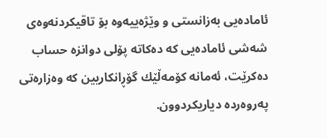ئاماده‌یی‌ به‌زانستی‌ ‌و وێژه‌ییه‌وه‌ بۆ تاقیكردنه‌وه‌ی‌ شه‌شی‌ ئاماده‌یی‌ كه‌ ده‌كاته‌ پۆلی‌ دوانزه‌ حساب ده‌كرێت، ئه‌مانه‌ كۆمه‌ڵێك گۆڕانكاریین كه‌ وه‌زاره‌تی‌ په‌روه‌رده‌ دیاریكردوون.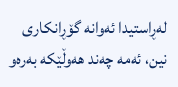له‌ڕاستیدا ئه‌وانه‌ گۆڕانكاری نین، ئه‌مه‌ چه‌ند هه‌وڵێكه‌ به‌ره‌و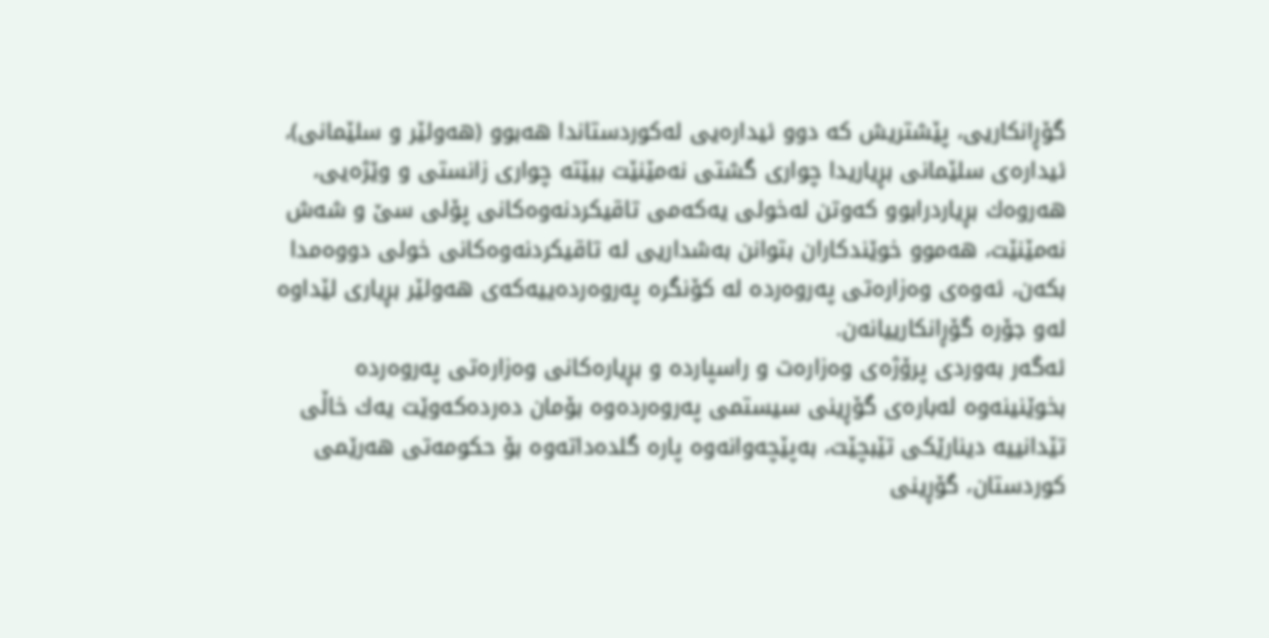گۆڕانكاریی‌، پێشتریش كه‌ دوو ئیداره‌یی‌ له‌كوردستاندا هه‌بوو (هه‌ولێر ‌و سلێمانی‌)، ئیداره‌ی‌ سلێمانی‌ بڕیاریدا چواری‌ گشتی‌ نه‌مێنێت ببێته‌ چواری‌ زانستی‌ ‌و وێژه‌یی‌، هه‌روه‌ك بڕیاردرابوو كه‌وتن له‌خولی‌ یه‌كه‌می‌ تاقیكردنه‌وه‌كانی‌ پۆلی‌ سێ ‌و شه‌ش نه‌مێنێت، هه‌موو خوێندكاران بتوانن به‌شداریی‌ له‌ تاقیكردنه‌وه‌كانی‌ خولی‌ دووه‌مدا بكه‌ن، ئه‌وه‌ی‌ وه‌زاره‌تی‌ په‌روه‌رده‌ له‌ كۆنگره‌ په‌روه‌رده‌ییه‌كه‌ی‌ هه‌ولێر بڕیاری‌ لێداوه‌ له‌و جۆره‌ گۆڕانكارییانه‌ن.
ئه‌گه‌ر به‌وردی‌ پرۆژه‌ی‌ وه‌زاره‌ت ‌و راسپارده‌ ‌و بڕیاره‌كانی‌ وه‌زاره‌تی‌ په‌روه‌رده‌ بخوێنینه‌وه‌ له‌باره‌ی‌ گۆڕینی‌ سیستمی‌ په‌روه‌رده‌وه‌ بۆمان ده‌رده‌كه‌وێت یه‌ك خاڵی‌ تێدانییه‌ دینارێكی‌ تێبچێت، به‌پێچه‌وانه‌وه‌ پاره‌ گلده‌داته‌وه‌ بۆ حكومه‌تی‌ هه‌رێمی‌ كوردستان، گۆڕینی‌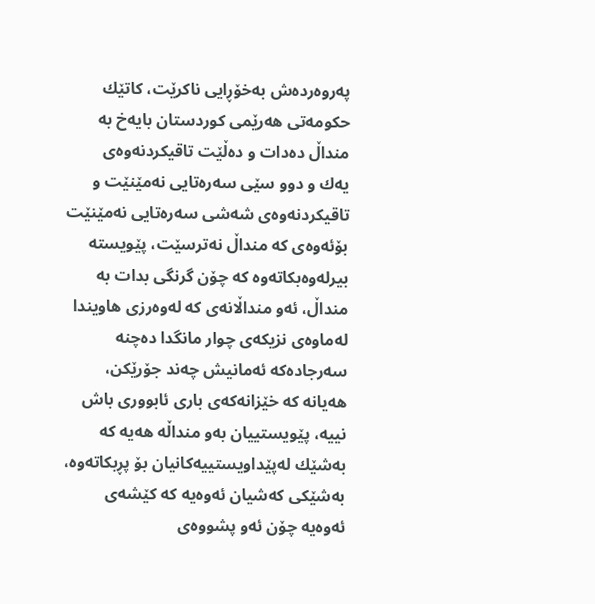په‌روه‌رده‌ش به‌خۆڕایی‌ ناكرێت، كاتێك حكومه‌تی‌ هه‌رێمی‌ كوردستان بایه‌خ به‌ منداڵ ده‌دات ‌و ده‌ڵێت تاقیكردنه‌وه‌ی‌ یه‌ك ‌و دوو سێی‌ سه‌ره‌تایی‌ نه‌مێنێت ‌و تاقیكردنه‌وه‌ی‌ شه‌شی‌ سه‌ره‌تایی‌ نه‌مێنێت بۆئه‌وه‌ی‌ كه‌ منداڵ‌ نه‌ترسێت، پێویسته‌ بیرله‌وه‌بكاته‌وه‌ كه‌ چۆن گرنگی‌ بدات به‌ منداڵ‌، ئه‌و منداڵانه‌ی‌ كه‌ له‌وه‌رزی‌ هاویندا له‌ماوه‌ی‌ نزیكه‌ی‌ چوار مانگدا ده‌چنه‌ سه‌رجاده‌كه‌ ئه‌مانیش چه‌ند جۆرێكن، هه‌یانه‌ كه‌ خێزانه‌كه‌ی‌ باری‌ ئابووری‌ باش نییه‌، پێویستییان به‌و منداڵه‌ هه‌یه‌ كه‌ به‌شێك له‌پێداویستییه‌كانیان بۆ پڕبكاته‌وه‌، به‌شێكی‌ كه‌شیان ئه‌وه‌یه‌ كه‌ كێشه‌ی‌ ئه‌وه‌یه‌ چۆن ئه‌و پشووه‌ی‌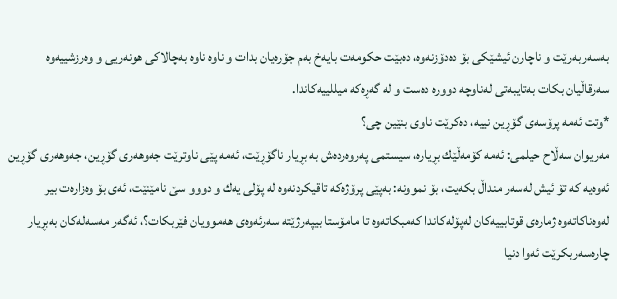به‌سه‌ربه‌رێت ‌و ناچارن ئیشێكی‌ بۆ ده‌دۆزنه‌وه‌، ده‌بێت حكومه‌ت بایه‌خ به‌م جۆره‌یان بدات ‌و ناوه‌ ناوه‌ به‌چالاكی‌ هونه‌ریی‌ ‌و وه‌رزشییه‌وه‌ سه‌رقاڵیان بكات به‌تایبه‌تی‌ له‌ناوچه‌ دووره‌ ده‌ست ‌و له‌ گه‌ڕه‌كه‌ میللییه‌كاندا.
*وتت ئه‌مه‌ پرۆسه‌ی‌ گۆڕین نییه‌، ده‌كرێت ناوی‌ بنێین چی‌؟
مه‌ریوان سه‌ڵاح حیلمی‌: ئه‌مه‌ كۆمه‌ڵێك بڕیاره‌، سیستمی‌ په‌روه‌رده‌ش به‌ بڕیار ناگۆڕێت، ئه‌مه‌ پێی‌ ناوترێت جه‌وهه‌ری‌ گۆڕین، جه‌وهه‌ری‌ گۆڕین ئه‌وه‌یه‌ كه‌ تۆ ئیش له‌سه‌ر منداڵ‌ بكه‌یت، بۆ نموونه‌: به‌پێی‌ پرۆژه‌كه‌ تاقیكردنه‌وه‌ له‌ پۆلی‌ یه‌ك ‌و دوو‌و سێ نامێنێت، ئه‌ی‌ بۆ وه‌زاره‌ت بیر له‌وه‌ناكاته‌وه‌ ژماره‌ی‌ قوتابییه‌كان له‌پۆله‌كاندا كه‌مبكاته‌وه‌ تا مامۆستا بیپه‌رژێته‌ سه‌رئه‌وه‌ی‌ هه‌موویان فێربكات؟، ئه‌گه‌ر مه‌سه‌له‌كان به‌بڕیار چاره‌سه‌ربكرێت ئه‌وا دنیا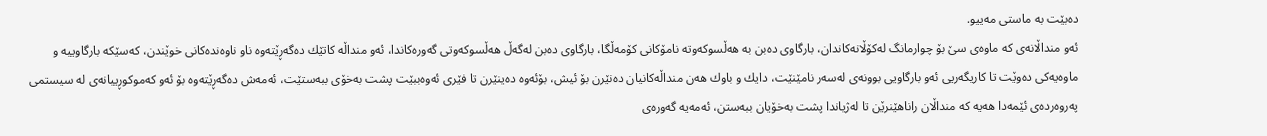ده‌بێت به‌ ماستی‌ مه‌ییو.
ئه‌و منداڵانه‌ی‌ كه‌ ماوه‌ی‌ سێ‌ بۆ چوارمانگ له‌كۆڵانه‌كاندان، بارگاوی‌ ده‌بن به‌ هه‌ڵسوكه‌وته‌ نامۆكانی‌ كۆمه‌ڵگا، بارگاوی‌ ده‌بن له‌گه‌ڵ‌ هه‌ڵسوكه‌وتی‌ گه‌وره‌كاندا، ئه‌و منداڵه‌ كاتێك ده‌گه‌ڕێته‌وه‌ ناو ناوه‌نده‌كانی‌ خوێندن، كه‌سێكه‌ بارگاوییه‌ ‌و ماوه‌یه‌كی‌ ده‌وێت تا كاریگه‌ریی‌ ئه‌و بارگاویی بوونه‌ی‌ له‌سه‌ر نامێنێت، دایك و باوك هه‌ن منداڵه‌كانیان ده‌نێرن بۆ ئیش، بۆئه‌وه‌ ده‌ینێرن تا فێری‌ ئه‌وه‌ببێت پشت به‌خۆی‌ ببه‌ستێت، ئه‌مه‌ش ده‌گه‌ڕێته‌وه‌ بۆ ئه‌و كه‌موكوڕییانه‌ی‌ له‌ سیستمی‌ په‌روه‌رده‌ی‌ ئێمه‌دا هه‌یه‌ كه‌ منداڵان راناهێنرێن تا له‌ژیاندا پشت به‌خۆیان ببه‌ستن، ئه‌مه‌یه‌ گه‌وره‌ی‌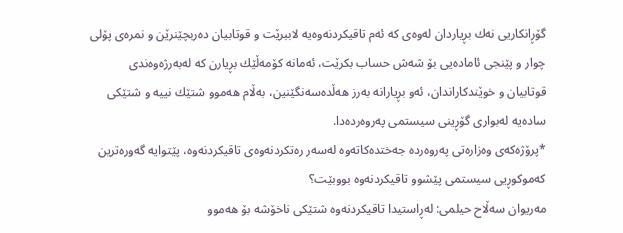گۆڕانكاریی‌ نه‌ك بڕیاردان له‌وه‌ی‌ كه‌ ئه‌م تاقیكردنه‌وه‌یه‌ لاببرێت ‌و قوتابیان ده‌ربچێنرێن ‌و نمره‌ی‌ پۆلی‌ چوار ‌و پێنجی‌ ئاماده‌یی‌ بۆ شه‌ش حساب بكرێت، ئه‌مانه‌ كۆمه‌ڵێك بڕیارن كه‌ له‌به‌رژه‌وه‌ندی‌ قوتابیان ‌و خوێندكاراندان، ئه‌و بڕیارانه‌ به‌رز هه‌ڵده‌سه‌نگێنین، به‌ڵام هه‌موو شتێك نییه‌ ‌و شتێكی‌ ساده‌یه‌ له‌بواری‌ گۆڕینی‌ سیستمی‌ په‌روه‌رده‌دا.
*پرۆژه‌كه‌ی‌ وه‌زاره‌تی‌ په‌روه‌رده‌ جه‌ختده‌كاته‌وه‌ له‌سه‌ر ره‌تكردنه‌وه‌ی‌ تاقیكردنه‌وه‌، پێتوایه‌ گه‌وره‌ترین كه‌موكوڕیی‌ سیستمی‌ پێشوو تاقیكردنه‌وه‌ بووبێت؟
مه‌ریوان سه‌ڵاح حیلمی‌: له‌ڕاستیدا تاقیكردنه‌وه‌ شتێكی‌ ناخۆشه‌ بۆ هه‌موو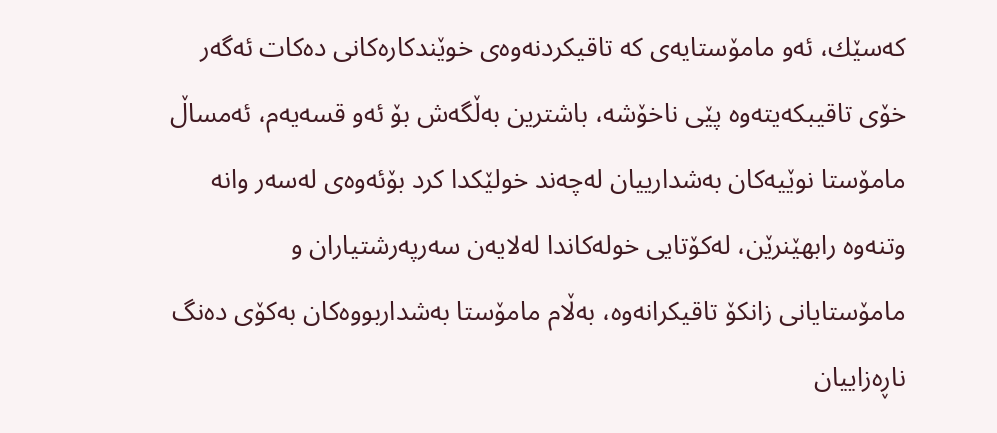كه‌سێك، ئه‌و مامۆستایه‌ی‌ كه‌ تاقیكردنه‌وه‌ی‌ خوێندكاره‌كانی‌ ده‌كات ئه‌گه‌ر خۆی‌ تاقیبكه‌یته‌وه‌ پێی‌ ناخۆشه‌، باشترین به‌ڵگه‌ش بۆ ئه‌و قسه‌یه‌م، ئه‌مساڵ مامۆستا نوێیه‌كان به‌شدارییان له‌چه‌ند خولێكدا كرد بۆئه‌وه‌ی‌ له‌سه‌ر وانه‌ وتنه‌وه‌ رابهێنرێن، له‌كۆتایی‌ خوله‌كاندا له‌لایه‌ن سه‌رپه‌رشتیاران ‌و مامۆستایانی‌ زانكۆ تاقیكرانه‌وه‌، به‌ڵام مامۆستا به‌شداربووه‌كان به‌كۆی‌ ده‌نگ ناڕه‌زاییان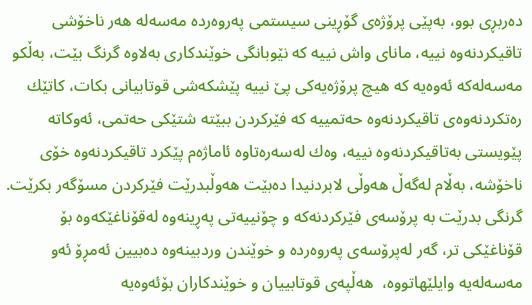ده‌ربڕی‌ بوو، به‌پێی‌ پرۆژه‌ی‌ گۆڕینی‌ سیستمی‌ په‌روه‌رده‌ مه‌سه‌له‌ هه‌ر ناخۆشی‌ تاقیكردنه‌وه‌ نییه‌، مانای‌ واش نییه‌ كه‌ نێوبانگی‌ خوێندكاری‌ به‌لاوه‌ گرنگ بێت، به‌ڵكو مه‌سه‌له‌كه‌ ئه‌وه‌یه‌ كه‌ هیچ پرۆژه‌یه‌كی‌ پێ نییه‌ پێشكه‌شی‌ قوتابیانی‌ بكات، كاتێك ره‌تكردنه‌وه‌ی‌ تاقیكردنه‌وه‌ حه‌تمییه‌ كه‌ فێركردن ببێته‌ شتێكی‌ حه‌تمی‌، ئه‌وكاته‌ پێویستی‌ به‌تاقیكردنه‌وه‌ نییه‌، وه‌ك له‌سه‌ره‌تاوه‌ ئاماژه‌م پێكرد تاقیكردنه‌وه‌ خۆی‌ ناخۆشه‌، به‌ڵام له‌گه‌ڵ‌ هه‌وڵی‌ لابردنیدا ده‌بێت هه‌وڵبدرێت فێركردن مسۆگه‌ر بكرێت.
گرنگی‌ بدرێت به‌ پرۆسه‌ی‌ فێركردنه‌كه‌ ‌و چۆنییه‌تی‌ په‌ڕینه‌وه‌ له‌قۆناغێكه‌وه‌ بۆ قۆناغێكی‌ تر، گه‌ر له‌پرۆسه‌ی‌ په‌روه‌رده‌ ‌و خوێندن وردبینه‌وه‌ ده‌بیین ئه‌مڕۆ ئه‌و مه‌سه‌له‌یه‌ وایلێهاتووه‌،  هه‌ڵپه‌ی‌ قوتابییان ‌و خوێندكاران بۆئه‌وه‌یه‌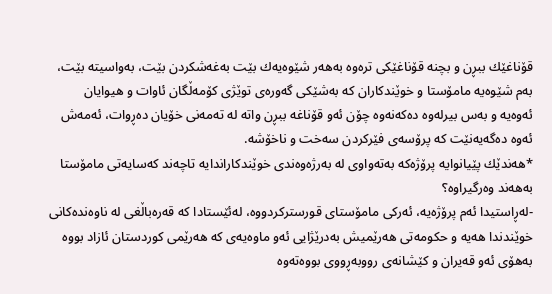قۆناغێك ببڕن ‌و بچنه‌ قۆناغێكی‌ تره‌وه‌ به‌هه‌ر شێوه‌یه‌ك بێت به‌غه‌شكردن بێت، به‌واسیته‌ بێت، به‌م شێوه‌یه‌ مامۆستا ‌و خوێندكاران كه‌ به‌شێكی‌ گه‌وره‌ی‌ توێژی‌ كۆمه‌ڵگان ئاوات ‌و هیوایان ئه‌وه‌یه‌ ‌و به‌س بیرله‌وه‌ ده‌كه‌نه‌وه‌ چۆن ئه‌و قۆناغه‌ ببڕن واته‌ له‌ ته‌مه‌نی‌ خۆیان ده‌ڕوات، ئه‌مه‌ش ئه‌وه‌ ده‌گه‌یه‌نێت كه‌ پرۆسه‌ی‌ فێركردن سه‌خت ‌و ناخۆشه‌.
*هه‌ندێك پێیانوایه‌ پرۆژه‌كه‌ به‌ته‌واوی‌ له‌ به‌رژه‌وه‌ندی‌ خوێندكاراندایه‌ تاچه‌ند كه‌سایه‌تی‌ مامۆستا به‌هه‌ند وه‌رگیراوه‌؟
-له‌ڕاستیدا ئه‌م پرۆژه‌یه‌، ئه‌ركی‌ مامۆستای‌ قورستركردووه‌، له‌ئێستادا كه‌ قه‌ره‌باڵغی‌ له‌ ناوه‌نده‌كانی‌ خوێندندا هه‌یه‌ ‌و حكومه‌تی‌ هه‌رێمیش به‌درێژایی‌ ئه‌و ماوه‌یه‌ی‌ كه‌ هه‌رێمی‌ كوردستان ئازاد بووه‌ به‌هۆی‌ ئه‌و قه‌یران ‌و كێشانه‌ی‌ رووبه‌ڕووی‌ بووه‌ته‌وه‌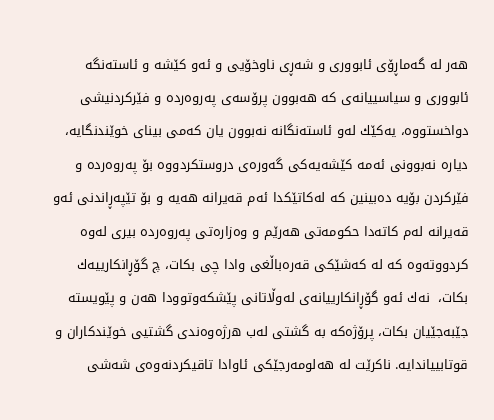هه‌ر له‌ گه‌ماڕۆی‌ ئابووری‌ ‌و شه‌ڕی‌ ناوخۆیی‌ ‌و ئه‌و كێشه‌ ‌و ئاسته‌نگه‌ ئابووری‌ ‌و سیاسییانه‌ی‌ كه‌ هه‌بوون پرۆسه‌ی‌ په‌روه‌رده‌ ‌و فێركردنیشی‌ دواخستووه‌، یه‌كێك له‌و ئاسته‌نگانه‌ نه‌بوون یان كه‌می‌ بینای‌ خوێندنگایه‌، دیاره‌ نه‌بوونی‌ ئه‌مه‌ كێشه‌یه‌كی‌ گه‌وره‌ی‌ دروستكردووه‌ بۆ په‌روه‌رده‌ ‌و فێركردن بۆیه‌ ده‌بینین كه‌ له‌كاتێكدا ئه‌م قه‌یرانه‌ هه‌یه‌ ‌و بۆ تێپه‌ڕاندنی‌ ئه‌و قه‌یرانه‌ له‌م كاته‌دا حكومه‌تی‌ هه‌رێم ‌و وه‌زاره‌تی‌ په‌روه‌رده‌ بیری‌ له‌وه‌ كردووته‌وه‌ كه‌ له‌ كه‌شێكی‌ قه‌ره‌باڵغی‌ وادا چی‌ بكات، چ گۆڕانكارییه‌ك بكات،  نه‌ك ئه‌و گۆڕانكارییانه‌ی‌ له‌وڵاتانی‌ پێشكه‌وتوودا هه‌ن ‌و پێویسته‌ جێبه‌جێیان بكات، پرۆژه‌كه‌ به‌ گشتی‌ له‌ب ه‌رژه‌وه‌ندی‌ گشتیی‌ خوێندكاران ‌و قوتابییاندایه‌. ناكرێت له‌ هه‌لومه‌رجێكی‌ ئاوادا تاقیكردنه‌وه‌ی‌ شه‌شی‌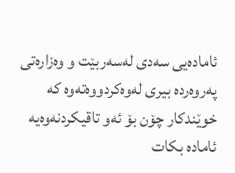ئاماده‌یی‌ سه‌دی‌ له‌سه‌ربێت ‌و وه‌زاره‌تی‌ په‌روه‌رده‌ بیری‌ له‌وه‌كردووه‌ته‌وه‌ كه‌ خوێندكار چۆن بۆ ئه‌و تاقیكردنه‌وه‌یه‌ ئاماده‌ بكات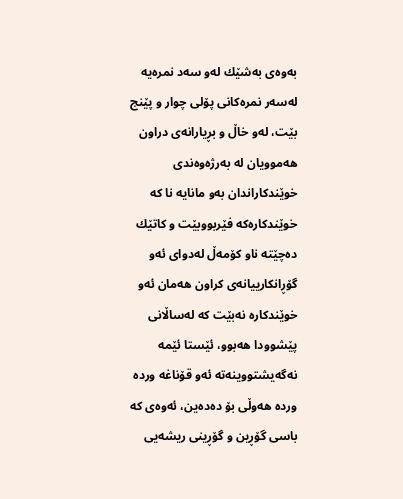به‌وه‌ی‌ به‌شێك له‌و سه‌د نمره‌یه‌ له‌سه‌ر نمره‌كانی‌ پۆلی‌ چوار ‌و پێنج بێت، له‌و خاڵ‌ ‌و بڕیارانه‌ی‌ دراون هه‌موویان له‌ به‌رژه‌وه‌ندی‌ خوێندكاراندان به‌و مانایه‌ نا كه‌ خوێندكاره‌كه‌ فێربووبێت ‌و كاتێك ده‌چێته‌ ناو كۆمه‌ڵ‌ له‌دوای‌ ئه‌و گۆڕانكارییانه‌ی‌ كراون هه‌مان ئه‌و خوێندكاره‌ نه‌بێت كه‌ له‌ساڵانی‌ پێشوودا هه‌بوو، ئێستا ئێمه‌ نه‌گه‌یشتووینه‌ته‌ ئه‌و قۆناغه‌ ورده‌ ورده‌ هه‌وڵی‌ بۆ ده‌ده‌ین، ئه‌وه‌ی‌ كه‌ باسی‌ گۆڕین ‌و گۆڕینی‌ ریشه‌یی‌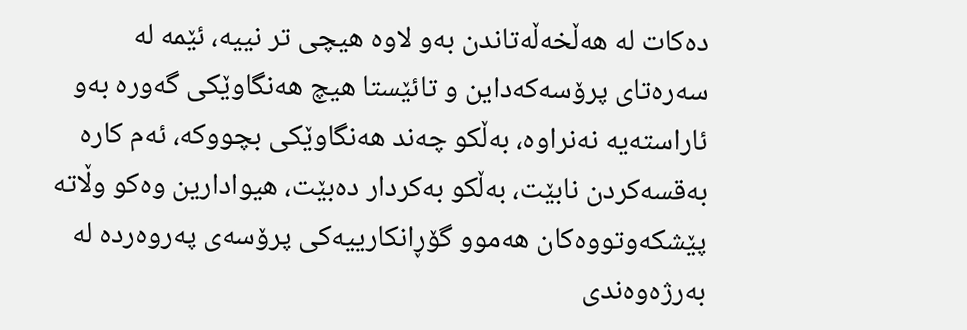ده‌كات له‌ هه‌ڵخه‌ڵه‌تاندن به‌و لاوه‌ هیچی‌ تر نییه‌، ئێمه‌ له‌ سه‌ره‌تای‌ پرۆسه‌كه‌داین ‌و تائێستا هیچ هه‌نگاوێكی‌ گه‌وره‌ به‌و ئاراسته‌یه‌ نه‌نراوه‌، به‌ڵكو چه‌ند هه‌نگاوێكی‌ بچووكه‌، ئه‌م كاره‌ به‌قسه‌كردن نابێت، به‌ڵكو به‌كردار ده‌بێت، هیوادارین وه‌كو وڵاته‌ پێشكه‌وتووه‌كان هه‌موو گۆڕانكارییه‌كی‌ پرۆسه‌ی‌ په‌روه‌رده‌ له‌ به‌رژه‌وه‌ندی‌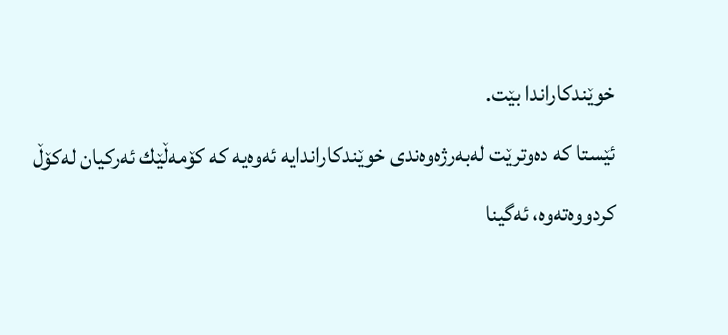خوێندكاراندا بێت.
ئێستا كه‌ ده‌وترێت له‌به‌رژه‌وه‌ندی‌ خوێندكاراندایه‌ ئه‌وه‌یه‌ كه‌ كۆمه‌ڵێك ئه‌ركیان له‌كۆڵ‌ كردووه‌ته‌وه‌، ئه‌گینا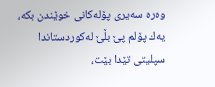وه‌ره‌ سه‌یری‌ پۆله‌كانی‌ خوێندن بكه‌، یه‌ك پۆلم پێ‌ بڵێ‌ له‌كوردستاندا سپلیتی‌ تێدا بێت،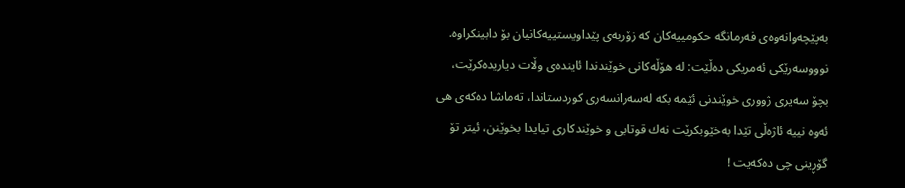به‌پێچه‌وانه‌وه‌ی‌ فه‌رمانگه‌ حكومییه‌كان كه‌ زۆربه‌ی‌ پێداویستییه‌كانیان بۆ دابینكراوه‌.
نوووسه‌رێكی‌ ئه‌مریكی‌ ده‌ڵێت: له‌ هۆڵه‌كانی‌ خوێندندا ئاینده‌ی‌ وڵات دیاریده‌كرێت، بچۆ سه‌یری‌ ژووری‌ خوێندنی‌ ئێمه‌ بكه‌ له‌سه‌رانسه‌ری‌ كوردستاندا، ته‌ماشا ده‌كه‌ی‌ هی‌ ئه‌وه‌ نییه‌ ئاژه‌ڵی‌ تێدا به‌خێوبكرێت نه‌ك قوتابی‌ ‌و خوێندكاری‌ تیایدا بخوێنن، ئیتر تۆ گۆڕینی‌ چی‌ ده‌كه‌یت !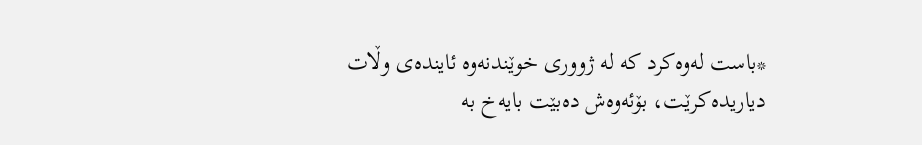*باست له‌وه‌كرد كه‌ له‌ ژووری‌ خوێندنه‌وه‌ ئاینده‌ی‌ وڵات دیاریده‌كرێت، بۆئه‌وه‌ش ده‌بێت بایه‌خ به‌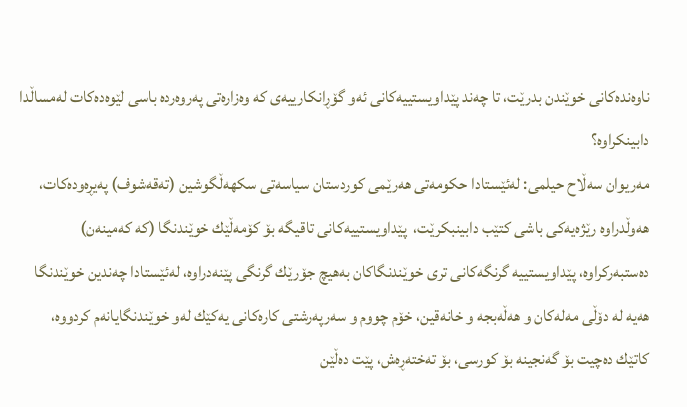ناوه‌نده‌كانی‌ خوێندن بدرێت، تا چه‌ند پێداویستییه‌كانی‌ ئه‌و گۆڕانكارییه‌ی‌ كه‌ وه‌زاره‌تی‌ په‌روه‌رده‌ باسی‌ لێوه‌ده‌كات له‌مساڵدا دابینكراوه‌؟
مه‌ریوان سه‌ڵاح حیلمی‌: له‌ئێستادا حكومه‌تی‌ هه‌رێمی‌ كوردستان سیاسه‌تی‌ سكهه‌ڵگوشین (ته‌قه‌شوف) په‌یڕه‌وده‌كات، هه‌وڵدراوه‌ رێژه‌یه‌كی‌ باشی‌ كتێب دابینبكرێت،  پێداویستییه‌كانی‌ تاقیگه‌ بۆ كۆمه‌ڵێك خوێندنگا (كه‌ كه‌مینه‌ن) ده‌ستبه‌ركراوه‌، پێداویستییه‌ گرنگه‌كانی‌ تری‌ خوێندنگاكان به‌هیچ جۆرێك گرنگی‌ پێنه‌دراوه‌، له‌ئێستادا چه‌ندین خوێندنگا هه‌یه‌ له‌ دۆڵی‌ مه‌له‌كان ‌و هه‌ڵه‌بجه‌ ‌و خانه‌قین، خۆم چووم ‌و سه‌رپه‌رشتی‌ كاره‌كانی‌ یه‌كێك له‌و خوێندنگایانه‌م كردووه‌، كاتێك ده‌چیت بۆ گه‌نجینه‌ بۆ كورسی‌، بۆ ته‌خته‌ڕه‌ش، پێت ده‌ڵێن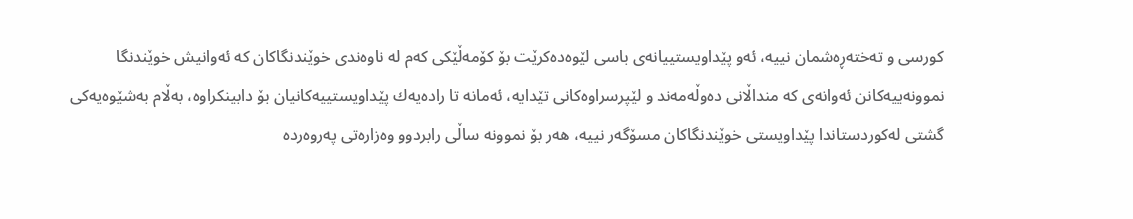كورسی‌ ‌و ته‌خته‌ڕه‌شمان نییه‌، ئه‌و پێداویستییانه‌ی‌ باسی‌ لێوه‌ده‌كرێت بۆ كۆمه‌ڵێكی‌ كه‌م له‌ ناوه‌ندی‌ خوێندنگاكان كه‌ ئه‌وانیش خوێندنگا نموونه‌ییه‌كانن ئه‌وانه‌ی‌ كه‌ منداڵانی‌ ده‌وڵه‌مه‌ند ‌و لێپرسراوه‌كانی‌ تێدایه‌، ئه‌مانه‌ تا راده‌یه‌ك پێداویستییه‌كانیان بۆ دابینكراوه‌، به‌ڵام به‌شێوه‌یه‌كی‌ گشتی‌ له‌كوردستاندا پێداویستی‌ خوێندنگاكان مسۆگه‌ر نییه‌، هه‌ر بۆ نموونه‌ ساڵی‌ رابردوو وه‌زاره‌تی‌ په‌روه‌رده‌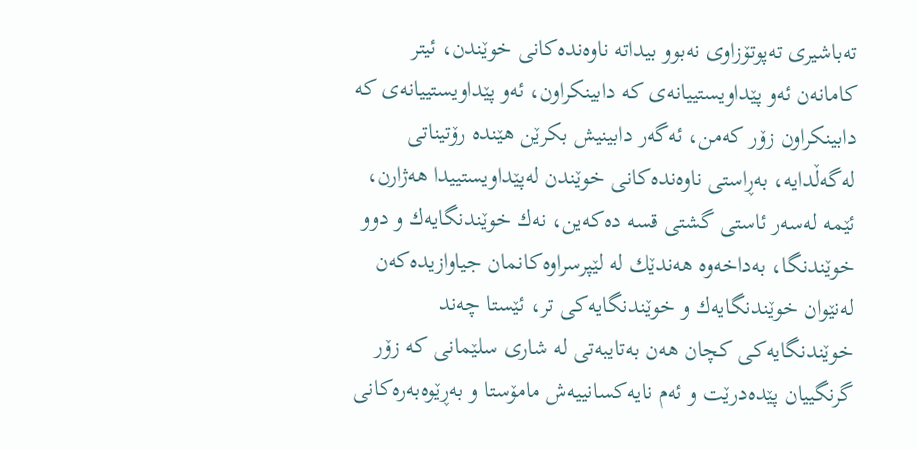ته‌باشیری‌ ته‌پوتۆزاوی‌ نه‌بوو بیداته‌ ناوه‌نده‌كانی‌ خوێندن، ئیتر كامانه‌ن ئه‌و پێداویستییانه‌ی‌ كه‌ دابینكراون، ئه‌و پێداویستییانه‌ی‌ كه‌ دابینكراون زۆر كه‌من، ئه‌گه‌ر دابینیش بكرێن هێنده‌ رۆتیناتی‌ له‌گه‌ڵدایه‌، به‌ڕاستی‌ ناوه‌نده‌كانی‌ خوێندن له‌پێداویستییدا هه‌ژارن، ئێمه‌ له‌سه‌ر ئاستی‌ گشتی‌ قسه‌ ده‌كه‌ین، نه‌ك خوێندنگایه‌ك ‌و دوو خوێندنگا، به‌داخه‌وه‌ هه‌ندێك له‌ لێپرسراوه‌كانمان جیاوازیده‌كه‌ن له‌نێوان خوێندنگایه‌ك ‌و خوێندنگایه‌كی‌ تر، ئێستا چه‌ند خوێندنگایه‌كی‌ كچان هه‌ن به‌تایبه‌تی‌ له‌ شاری‌ سلێمانی‌ كه‌ زۆر گرنگییان پێده‌درێت ‌و ئه‌م نایه‌كسانییه‌ش مامۆستا ‌و به‌ڕێوه‌به‌ره‌كانی‌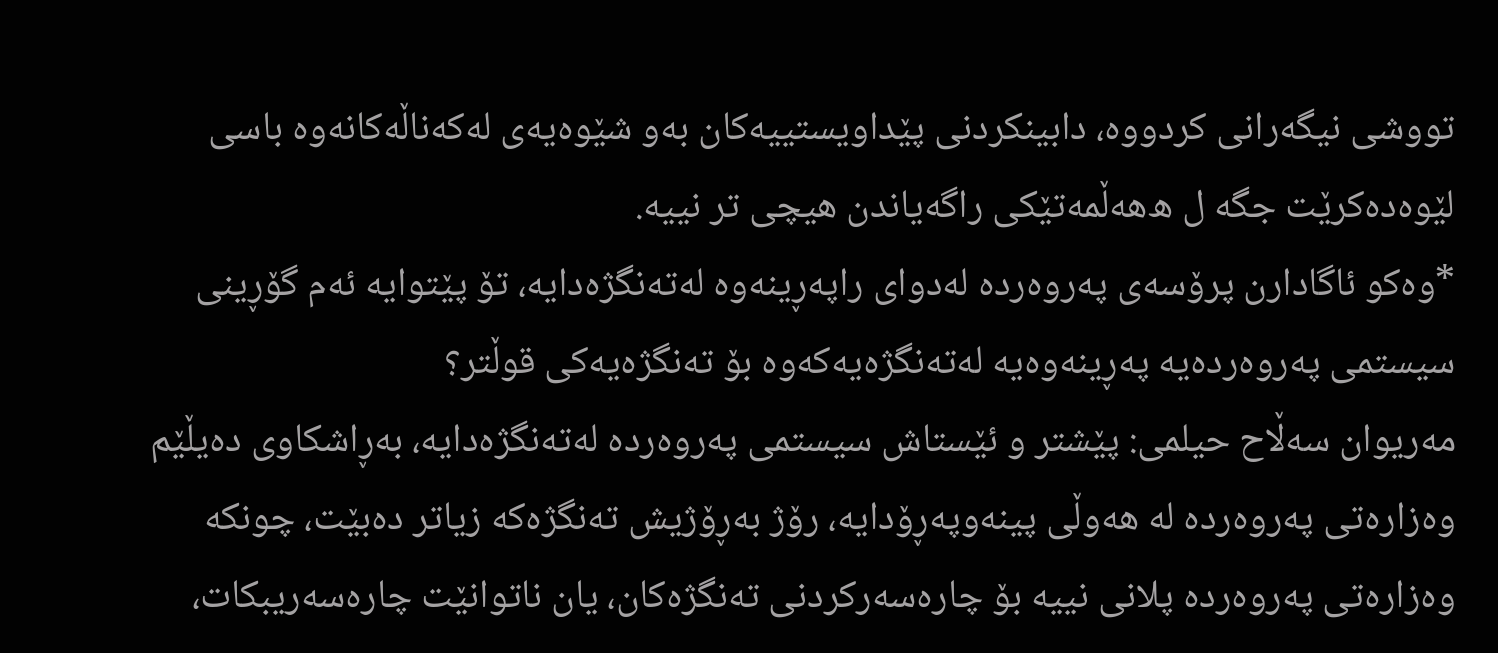تووشی‌ نیگه‌رانی‌ كردووه‌، دابینكردنی‌ پێداویستییه‌كان به‌و شێوه‌یه‌ی‌ له‌كه‌ناڵه‌كانه‌وه‌ باسی‌ لێوه‌ده‌كرێت جگه‌ ل ه‌هه‌ڵمه‌تێكی‌ راگه‌یاندن هیچی‌ تر نییه‌.
*وه‌كو ئاگادارن پرۆسه‌ی‌ په‌روه‌رده‌ له‌دوای‌ راپه‌ڕینه‌وه‌ له‌ته‌نگژه‌دایه‌، تۆ پێتوایه‌ ئه‌م گۆڕینی‌ سیستمی‌ په‌روه‌رده‌یه‌ په‌ڕینه‌وه‌یه‌ له‌ته‌نگژه‌یه‌كه‌وه‌ بۆ ته‌نگژه‌یه‌كی‌ قوڵتر؟
مه‌ریوان سه‌ڵاح حیلمی‌: پێشتر ‌و ئێستاش سیستمی‌ په‌روه‌رده‌ له‌ته‌نگژه‌دایه‌، به‌ڕاشكاوی‌ ده‌یڵێم وه‌زاره‌تی‌ په‌روه‌رده‌ له‌ هه‌وڵی‌ پینه‌وپه‌ڕۆدایه‌، رۆژ به‌ڕۆژیش ته‌نگژه‌كه‌ زیاتر ده‌بێت، چونكه‌ وه‌زاره‌تی‌ په‌روه‌رده‌ پلانی‌ نییه‌ بۆ چاره‌سه‌ركردنی‌ ته‌نگژه‌كان، یان ناتوانێت چاره‌سه‌ریبكات،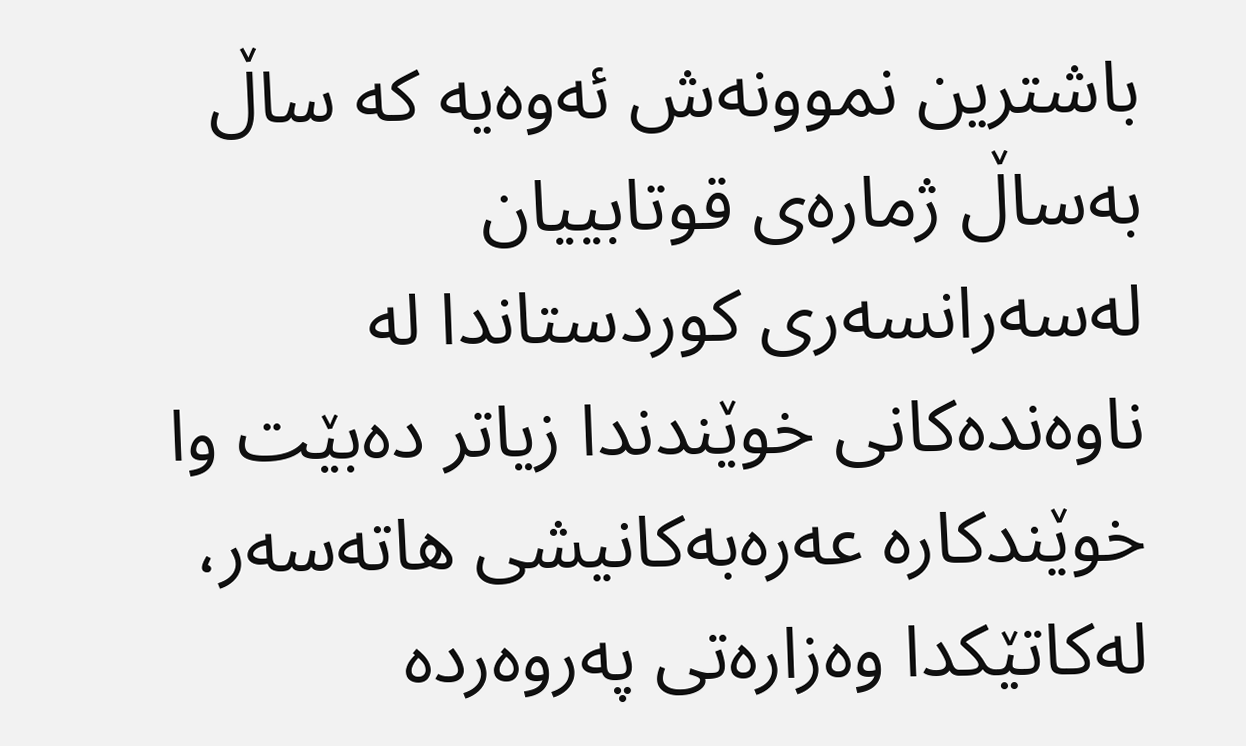باشترین نموونه‌ش ئه‌وه‌یه‌ كه‌ ساڵ به‌ساڵ‌ ژماره‌ی‌ قوتابییان له‌سه‌رانسه‌ری‌ كوردستاندا له‌ ناوه‌نده‌كانی‌ خوێندندا زیاتر ده‌بێت وا خوێندكاره‌ عه‌ره‌به‌كانیشی‌ هاته‌سه‌ر، له‌كاتێكدا وه‌زاره‌تی‌ په‌روه‌رده‌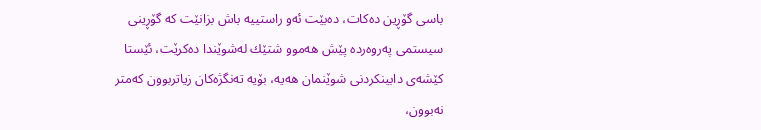باسی‌ گۆڕین ده‌كات، ده‌بێت ئه‌و راستییه‌ باش بزانێت كه‌ گۆڕینی‌ سیستمی‌ په‌روه‌رده‌ پێش هه‌موو شتێك له‌شوێندا ده‌كرێت، ئێستا كێشه‌ی‌ دابینكردنی‌ شوێنمان هه‌یه‌، بۆیه‌ ته‌نگژه‌كان زیاتربوون كه‌متر نه‌بوون،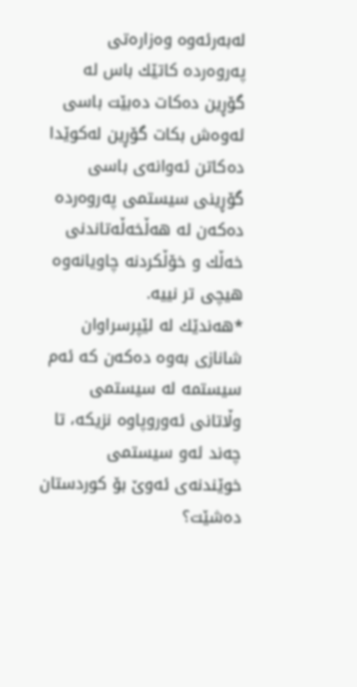له‌به‌رئه‌وه‌ وه‌زاره‌تی‌ په‌روه‌رده‌ كاتێك باس له‌ گۆڕین ده‌كات ده‌بێت باسی‌ ئه‌وه‌ش بكات گۆڕین له‌كوێدا ده‌كاتن ئه‌وانه‌ی‌ باسی‌ گۆڕینی‌ سیستمی‌ په‌روه‌رده‌ ده‌كه‌ن له‌ هه‌ڵخه‌ڵه‌تاندنی‌ خه‌ڵك ‌و خۆڵكردنه‌ چاویانه‌وه‌ هیچی‌ تر نییه‌.
*هه‌ندێك له‌ لێپرسراوان شانازی‌ به‌وه‌ ده‌كه‌ن كه‌ ئه‌م سیستمه‌ له‌ سیستمی‌ وڵاتانی‌ ئه‌وروپاوه‌ نزیكه‌، تا چه‌ند ئه‌و سیستمی‌ خوێندنه‌ی‌ ئه‌وێ‌ بۆ كوردستان ده‌شێت؟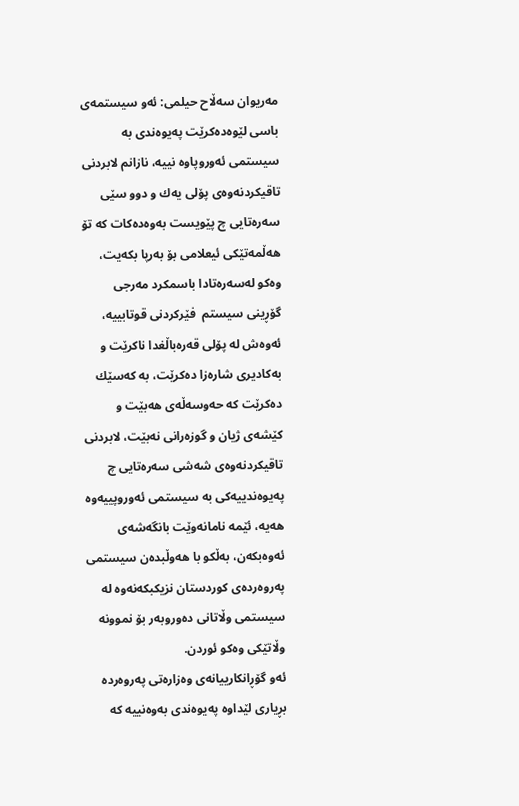مه‌ریوان سه‌ڵاح حیلمی‌: ئه‌و سیستمه‌ی‌ باسی‌ لێوه‌ده‌كرێت په‌یوه‌ندی‌ به‌ سیستمی‌ ئه‌وروپاوه‌ نییه‌، نازانم لابردنی‌ تاقیكردنه‌وه‌ی‌ پۆلی‌ یه‌ك ‌و دوو سێی‌ سه‌ره‌تایی‌ چ پێویست به‌وه‌ده‌كات كه‌ تۆ هه‌ڵمه‌تێكی‌ ئیعلامی‌ بۆ به‌رپا بكه‌یت، وه‌كو له‌سه‌ره‌تادا باسمكرد مه‌رجی‌ گۆڕینی‌ سیستم  فێركردنی‌ قوتابییه‌، ئه‌وه‌ش له‌ پۆلی‌ قه‌ره‌باڵغدا ناكرێت ‌و به‌كادیری‌ شاره‌زا ده‌كرێت، به‌ كه‌سێك ده‌كرێت كه‌ حه‌وسه‌ڵه‌ی‌ هه‌بێت ‌و كێشه‌ی‌ ژیان ‌و گوزه‌رانی‌ نه‌بێت، لابردنی‌ تاقیكردنه‌وه‌ی‌ شه‌شی‌ سه‌ره‌تایی‌ چ په‌یوه‌ندییه‌كی‌ به‌ سیستمی‌ ئه‌وروپییه‌وه‌ هه‌یه‌، ئێمه‌ نامانه‌وێت بانگه‌شه‌ی‌ ئه‌وه‌بكه‌ن، به‌ڵكو با هه‌وڵبده‌ن سیستمی‌ په‌روه‌رده‌ی‌ كوردستان نزیكبكه‌نه‌وه‌ له‌ سیستمی‌ وڵاتانی‌ ده‌وروبه‌ر بۆ نموونه‌ وڵاتێكی‌ وه‌كو ئوردن.
ئه‌و گۆڕانكارییانه‌ی‌ وه‌زاره‌تی‌ په‌روه‌رده‌ بڕیاری‌ لێداوه‌ په‌یوه‌ندی‌ به‌وه‌نییه‌ كه‌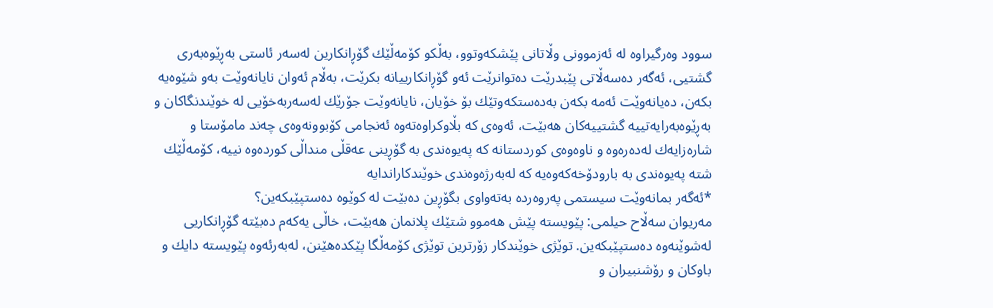سوود وه‌رگیراوه‌ له‌ ئه‌زموونی‌ وڵاتانی‌ پێشكه‌وتوو، به‌ڵكو كۆمه‌ڵێك گۆڕانكارین له‌سه‌ر ئاستی‌ به‌ڕێوه‌به‌ری‌ گشتیی‌، ئه‌گه‌ر ده‌سه‌ڵاتی‌ پێبدرێت ده‌توانرێت ئه‌و گۆڕانكارییانه‌ بكرێت، به‌ڵام ئه‌وان نایانه‌وێت به‌و شێوه‌یه‌ بكه‌ن، ده‌یانه‌وێت ئه‌مه‌ بكه‌ن به‌ده‌ستكه‌وتێك بۆ خۆیان، نایانه‌وێت جۆرێك له‌سه‌ربه‌خۆیی‌ له‌ خوێندنگاكان ‌و به‌ڕێوه‌به‌رایه‌تییه‌ گشتییه‌كان هه‌بێت، ئه‌وه‌ی‌ كه‌ بڵاوكراوه‌ته‌وه‌ ئه‌نجامی‌ كۆبوونه‌وه‌ی‌ چه‌ند مامۆستا ‌و شاره‌زایه‌ك له‌ده‌ره‌وه‌ ‌و ناوه‌وه‌ی‌ كوردستانه‌ كه‌ په‌یوه‌ندی‌ به‌ گۆڕینی‌ عه‌قڵی‌ منداڵی‌ كورده‌وه‌ نییه‌، كۆمه‌ڵێك شته‌ په‌یوه‌ندی‌ به‌ بارودۆخه‌كه‌وه‌یه‌ كه‌ له‌به‌رژه‌وه‌ندی‌ خوێندكاراندایه‌
*ئه‌گه‌ر بمانه‌وێت سیستمی‌ په‌روه‌رده‌ به‌ته‌واوی‌ بگۆڕین ده‌بێت له‌ كوێوه‌ ده‌ستپێبكه‌ین؟
مه‌ریوان سه‌ڵاح حیلمی‌: پێویسته‌ پێش هه‌موو شتێك پلانمان هه‌بێت، خاڵی‌ یه‌كه‌م ده‌بێته‌ گۆڕانكاریی‌ له‌شوێنه‌وه‌ ده‌ستپێبكه‌ین. توێژی‌ خوێندكار زۆرترین توێژی‌ كۆمه‌ڵگا پێكده‌هێنن، له‌به‌رئه‌وه‌ پێویسته‌ دایك و باوكان ‌و رۆشنبیران ‌و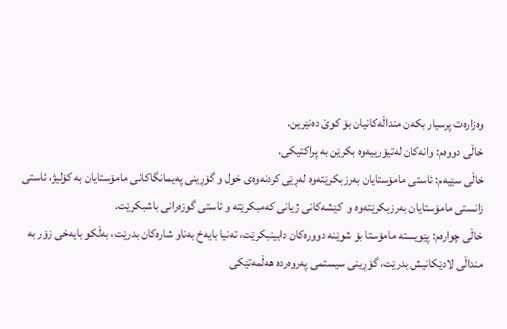وه‌زاره‌ت پرسیار بكه‌ن منداڵه‌كانیان بۆ كوێ ده‌نێرین.
خاڵی‌ دووه‌م: وانه‌كان له‌تیۆرییه‌وه‌ بكرێن به‌ پراكتیكی‌.
خاڵی‌ سێیه‌م: ئاستی‌ مامۆستایان به‌رزبكرێته‌وه‌ له‌ڕێی‌ كردنه‌وه‌ی‌ خول ‌و گۆڕینی‌ په‌یمانگاكانی‌ مامۆستایان به‌ كۆلیژ، ئاستی‌ زانستی‌ مامۆستایان به‌رزبكرێته‌وه‌ ‌و  كێشه‌كانی‌ ژیانی‌ كه‌مبكرێته‌ ‌و ئاستی‌ گوزه‌رانی‌ باشبكرێت.
خاڵی‌ چواره‌م: پێویسته‌ مامۆستا بۆ شوێنه‌ دووره‌كان دابینبكرێت، ته‌نیا بایه‌خ به‌ناو شاره‌كان بدرێت، به‌ڵكو بایه‌خی‌ زۆر به‌ منداڵی‌ لادێكانیش بدرێت، گۆڕینی‌ سیستمی‌ په‌روه‌رده‌ هه‌ڵمه‌تێكی‌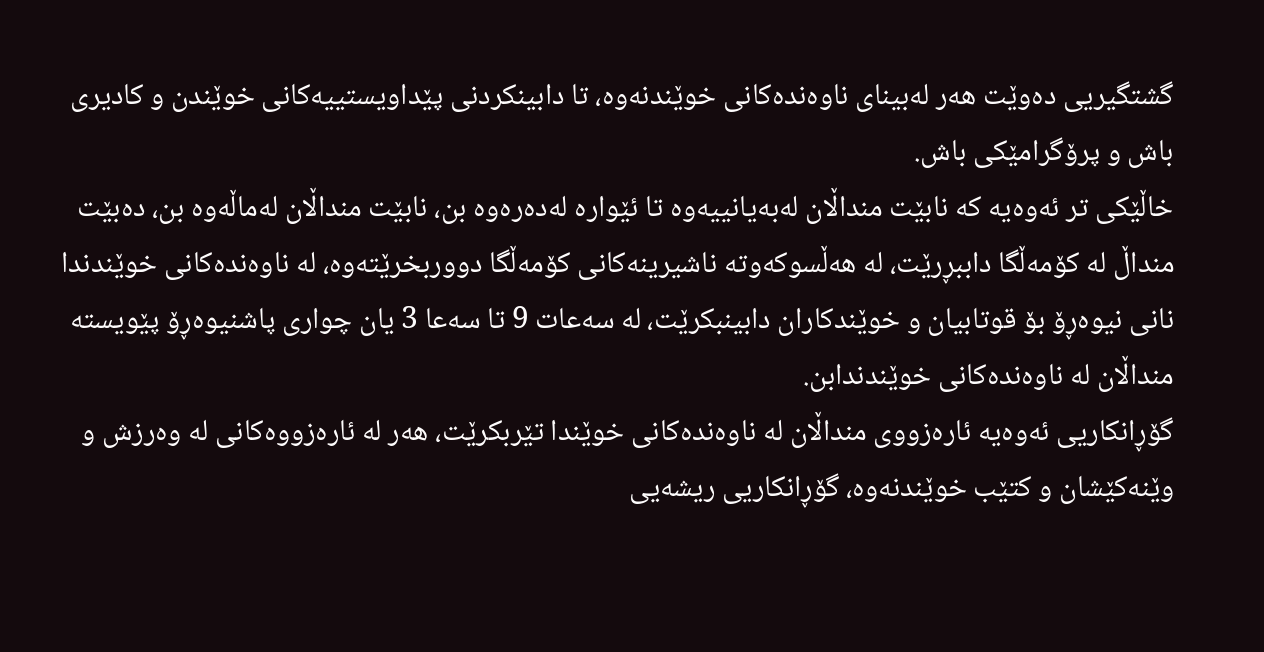گشتگیریی‌ ده‌وێت هه‌ر له‌بینای‌ ناوه‌نده‌كانی‌ خوێندنه‌وه‌، تا دابینكردنی‌ پێداویستییه‌كانی‌ خوێندن ‌و كادیری‌ باش ‌و پرۆگرامێكی‌ باش.
خاڵێكی‌ تر ئه‌وه‌یه‌ كه‌ نابێت منداڵان له‌به‌یانییه‌وه‌ تا ئێواره‌ له‌ده‌ره‌وه‌ بن، نابێت منداڵان له‌ماڵه‌وه‌ بن، ده‌بێت منداڵ‌ له‌ كۆمه‌ڵگا داببڕرێت، له‌ هه‌ڵسوكه‌وته‌ ناشیرینه‌كانی‌ كۆمه‌ڵگا دووربخرێته‌وه‌، له‌ ناوه‌نده‌كانی‌ خوێندندا نانی‌ نیوه‌ڕۆ بۆ قوتابیان ‌و خوێندكاران دابینبكرێت، له‌ سه‌عات 9 تا سه‌عا 3 یان چواری‌ پاشنیوه‌ڕۆ پێویسته‌ منداڵان له‌ ناوه‌نده‌كانی‌ خوێندندابن.
گۆڕانكاریی‌ ئه‌وه‌یه‌ ئاره‌زووی‌ منداڵان له‌ ناوه‌نده‌كانی‌ خوێندا تێربكرێت، هه‌ر له‌ ئاره‌زووه‌كانی‌ له‌ وه‌رزش ‌و وێنه‌كێشان ‌و كتێب خوێندنه‌وه‌، گۆڕانكاریی‌ ریشه‌یی‌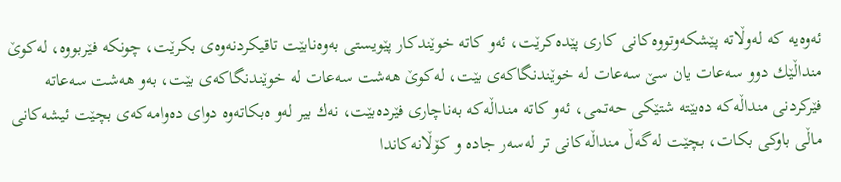ئه‌وه‌یه‌ كه‌ له‌وڵاته‌ پێشكه‌وتووه‌كانی‌ كاری‌ پێده‌كرێت، ئه‌و كاته‌ خوێندكار پێویستی‌ به‌وه‌نابێت تاقیكردنه‌وه‌ی‌ بكرێت، چونكه‌ فێربووه‌، له‌كوێ منداڵێك دوو سه‌عات یان سێ‌ سه‌عات له‌ خوێندنگاكه‌ی‌ بێت، له‌كوێ‌ هه‌شت سه‌عات له‌ خوێندنگاكه‌ی‌ بێت، به‌و هه‌شت سه‌عاته‌ فێركردنی‌ منداڵه‌كه‌ ده‌بێته‌ شتێكی‌ حه‌تمی‌، ئه‌و كاته‌ منداڵه‌كه‌ به‌ناچاری‌ فێرده‌بێت، نه‌ك بیر له‌و ه‌بكاته‌وه‌ دوای‌ ده‌وامه‌كه‌ی‌ بچێت ئیشه‌كانی‌ ماڵی‌ باوكی‌ بكات، بچێت له‌گه‌ڵ‌ منداڵه‌كانی‌ تر له‌سه‌ر جاده‌ ‌و كۆڵانه‌كاندا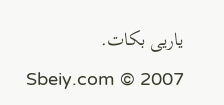یاریی‌ بكات.
Sbeiy.com © 2007